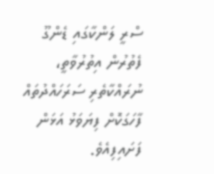ސްރީ ލަންކާގައި ޑެންގޫ ފެތުރުން އިތުރުވާތީ، ނުރައްކާތެރި ސަރަހައްދުތައް ފާހަގަކޮށް ފިޔަވަޅު އަޅަން ފަށައިފިއެވެ.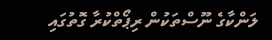ލަންކާގެ ނޫސްތަކުން ރިޕޯތްކުރާ ގޮތުގައި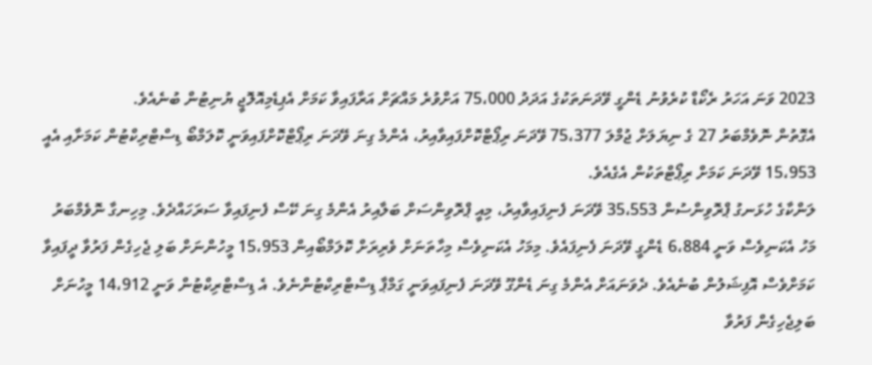2023 ވަނަ އަހަރު ރެކޯޑް ކުރެވުނު ޑެންގީ ވޭދަނަތަކުގެ އަދަދު 75،000 އަށްވުރެ މައްޗަށް އަރާފައިވާ ކަމަށް އެޕިޑެމިއޮލޮޖީ ޔުނިޓުން ބުނެއެވެ.
އެގޮތުން ނޮވެމްބަރު 27 ގެ ނިޔަލަށް ޖުމްލަ 75،377 ވޭދަނަ ރިޕޯޓްކޮށްފައިވާއިރު، އެންމެ ގިނަ ވޭދަނަ ރިޕޯޓްކޮށްފައިވަނީ ކޮލަމްބޯ ޑިސްޓްރިކްޓުން ކަމަށާއި އެއީ 15،953 ވޭދަނަ ކަމަށް ރިޕޯޓްތަކުން އެގެއެވެ.
ލަންކާގެ ހުޅަނގު ޕްރޮވިންސުން 35،553 ވޭދަނަ ފެނިފައިވާއިރު، މިއީ ޕްރޮވިންސަށް ބަލާއިރު އެންމެ ގިނަ ކޭސް ފެނިފައިވާ ސަރަހައްދެވެ. މިހިނގާ ނޮވެމްބަރު މަހު އެކަނިވެސް ވަނީ 6،884 ޑެންގީ ވޭދަނަ ފެނިފައެވެ. މިމަހު އެކަނިވެސް މިހާތަނަށް ވެރިރަށް ކޮލަމްބޯއިން 15،953 މީހުންނަށް ބަލި ޖެހިގެން ފަރުވާ ދީފައިވާ ކަމަށްވެސް އޮފިޝަލުން ބުނެއެވެ. ދެވަނައަށް އެންމެ ގިނަ ޑެންގޫ ވޭދަނަ ފެނިފައިވަނީ ގަމްޕާ ޑިސްޓްރިކްޓުންނެވެ. އެ ޑިސްޓްރިކްޓުން ވަނީ 14،912 މީހުނަށް ބަލިޖެހިގެން ފަރުވާ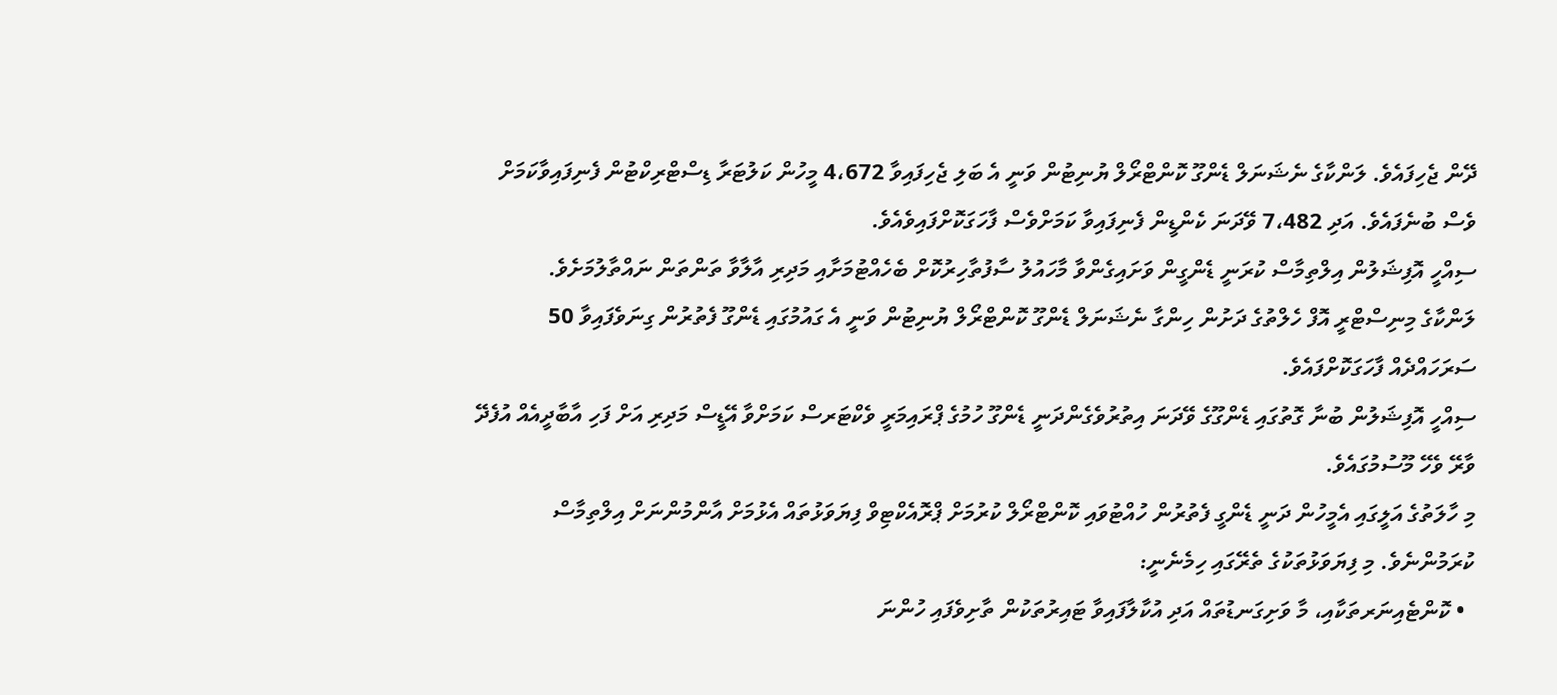ދޭން ޖެހިފައެވެ. ލަންކާގެ ނެޝަނަލް ޑެންގޫ ކޮންޓްރޯލް ޔުނިޓުން ވަނީ އެ ބަލި ޖެހިފައިވާ 4،672 މީހުން ކަލުޓަރާ ޑިސްޓްރިކްޓުން ފެނިފައިވާކަމަށް ވެސް ބުނެފައެވެ. އަދި 7،482 ވޭދަނަ ކެންޑީން ފެނިފައިވާ ކަމަށްވެސް ފާހަގަކޮށްފައިވެއެވެ.
ސިއްހީ އޮފިޝަލުން އިލްތިމާސް ކުރަނީ ޑެންގީން ވަށައިގެންވާ މާހައުލު ސާފުތާހިރުކޮށް ބެހެއްޓުމަށާއި މަދިރި އާލާވާ ތަންތަން ނައްތާލުމަށެވެ.
ލަންކާގެ މިނިސްޓްރީ އޮފް ހެލްތުގެ ދަށުން ހިންގާ ނެޝަނަލް ޑެންގޫ ކޮންޓްރޯލް ޔުނިޓުން ވަނީ އެ ގައުމުގައި ޑެންގޫ ފެތުރުން ގިނަވެފައިވާ 50 ސަރަހައްދެއް ފާހަގަކޮށްފައެވެ.
ސިއްހީ އޮފިޝަލުން ބުނާ ގޮތުގައި ޑެންގޫގެ ވޭދަނަ އިތުރުވެގެންދަނީ ޑެންގޫ ހުމުގެ ޕްރައިމަރީ ވެކްޓަރސް ކަމަށްވާ އޭޑީސް މަދިރި އަށް ފަހި އާބާދީއެއް އުފެދޭ ވާރޭ ވެހޭ މޫސުމުގައެވެ.
މި ހާލަތުގެ އަލީގައި އެމީހުން ދަނީ ޑެންގީ ފެތުރުން ހުއްޓުވައި ކޮންޓްރޯލް ކުރުމަށް ޕްރޮއެކްޓިވް ފިޔަވަޅުތައް އެޅުމަށް އާންމުންނަށް އިލްތިމާސް ކުރަމުންނެވެ. މި ފިޔަވަޅުތަކުގެ ތެރޭގައި ހިމެނެނީ:
  • ކޮންޓެއިނަރތަކާއި، މާ ވަށިގަނޑުތައް އަދި އުކާލާފައިވާ ޓައިރުތަކުން ތާށިވެފައި ހުންނަ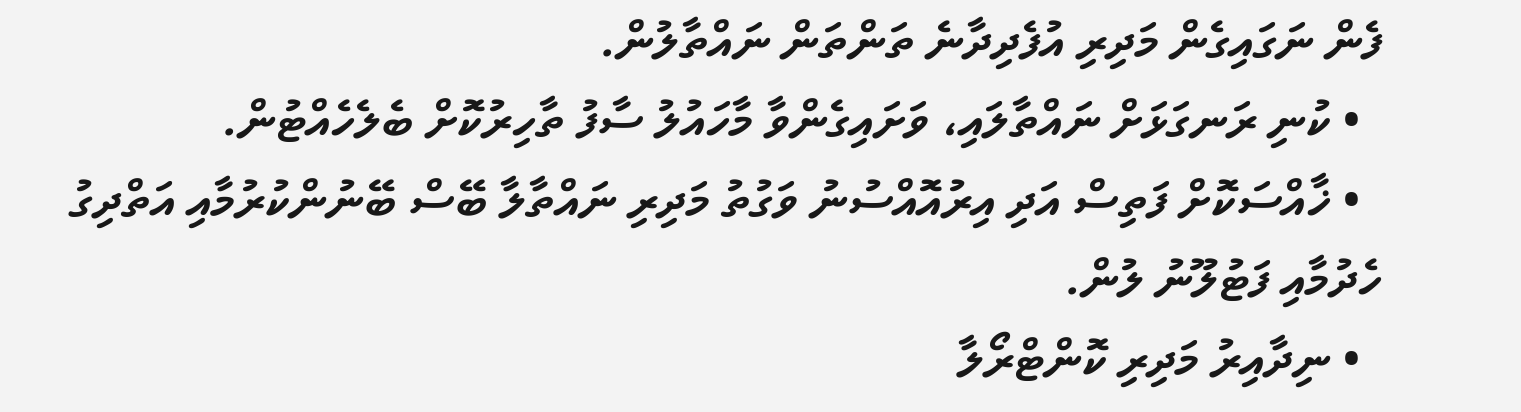ފެން ނަގައިގެން މަދިރި އުފެދިދާނެ ތަންތަން ނައްތާލުން.
  • ކުނި ރަނގަޅަށް ނައްތާލައި، ވަށައިގެންވާ މާހައުލު ސާފު ތާހިރުކޮށް ބެލެހެއްޓުން.
  • ޚާއްސަކޮށް ފަތިސް އަދި އިރުއޮއްސުނު ވަގުތު މަދިރި ނައްތާލާ ބޭސް ބޭނުންކުރުމާއި އަތްދިގު ހެދުމާއި ފަޓުލޫނު ލުން.
  • ނިދާއިރު މަދިރި ކޮންޓްރޯލާ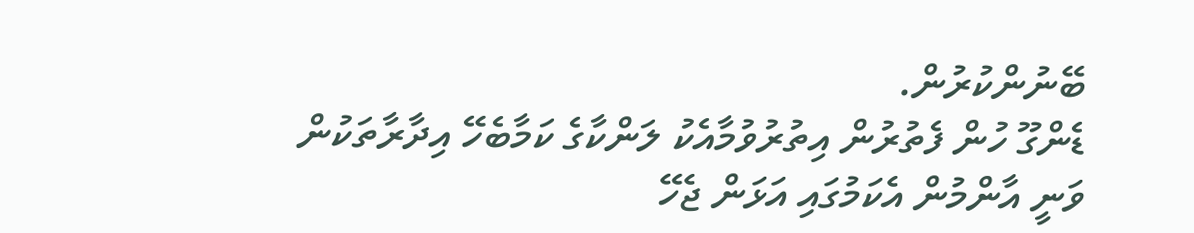ބޭނުންކުރުން.
ޑެންގޫ ހުން ފެތުރުން އިތުރުވުމާއެކު ލަންކާގެ ކަމާބެހޭ އިދާރާތަކުން ވަނީ އާންމުން އެކަމުގައި އަޅަން ޖެހޭ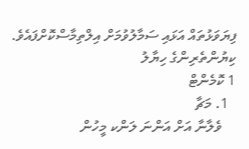ފިޔަވަޅުތައް އަޅައި ސަމާލުވުމަށް އިލްތިމާސްކޮށްފައެވެ.
ކިޔުންތެރިންގެ ހިޔާލު
1 ކޮމެންޓް
  1. މަޗާ
    ވެލާނާ އަށް އަންނަ ލަންކ މީހުން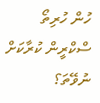ހުން ހުރިތޯ ސްކްރީން ކުރާކަށް ނުވޭތަ؟